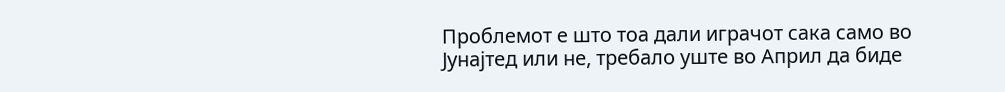Проблемот е што тоа дали играчот сака само во Јунајтед или не, требало уште во Април да биде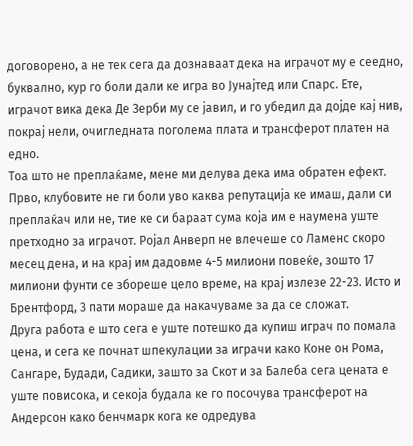договорено, а не тек сега да дознаваат дека на играчот му е сеедно, буквално, кур го боли дали ке игра во Јунајтед или Спарс. Ете, играчот вика дека Де Зерби му се јавил, и го убедил да дојде кај нив, покрај нели, очигледната поголема плата и трансферот платен на едно.
Тоа што не преплаќаме, мене ми делува дека има обратен ефект. Прво, клубовите не ги боли уво каква репутација ке имаш, дали си преплаќач или не, тие ке си бараат сума која им е наумена уште претходно за играчот. Ројал Анверп не влечеше со Ламенс скоро месец дена, и на крај им дадовме 4-5 милиони повеќе, зошто 17 милиони фунти се збореше цело време, на крај излезе 22-23. Исто и Брентфорд, 3 пати мораше да накачуваме за да се сложат.
Друга работа е што сега е уште потешко да купиш играч по помала цена, и сега ке почнат шпекулации за играчи како Коне он Рома, Сангаре, Будади, Садики, зашто за Скот и за Балеба сега цената е уште повисока, и секоја будала ке го посочува трансферот на Андерсон како бенчмарк кога ке одредува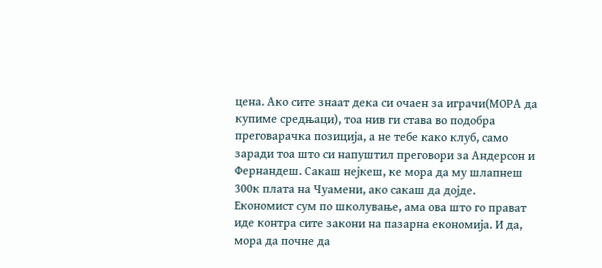цена. Ако сите знаат дека си очаен за играчи(МОРА да купиме средњаци), тоа нив ги става во подобра преговарачка позиција, а не тебе како клуб, само заради тоа што си напуштил преговори за Андерсон и Фернандеш. Сакаш нејкеш, ке мора да му шлапнеш 300к плата на Чуамени, ако сакаш да дојде.
Економист сум по школување, ама ова што го прават иде контра сите закони на пазарна економија. И да, мора да почне да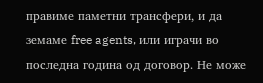правиме паметни трансфери, и да земаме free agents, или играчи во последна година од договор. Не може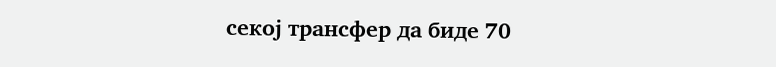секој трансфер да биде 70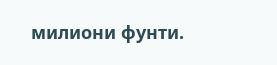милиони фунти.